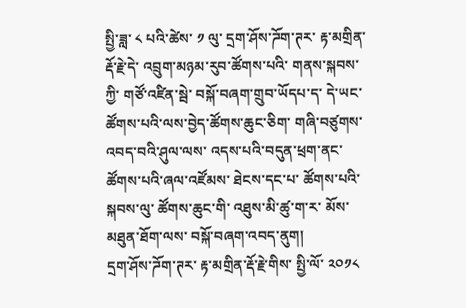སྤྱི་ཟླ་ ༨ པའི་ཚེས་ ༡ ལུ་ དྲག་ཤོས་ཌོག་ཊར་ རྟ་མགྲིན་རྡོ་རྗེ་དེ་ འབྲུག་མཉམ་རུབ་ཚོགས་པའི་ གནས་སྐབས་ཀྱི་ གཙོ་འཛིན་སྦེ་ བསྐོ་བཞག་གྲུབ་ཡོདཔ་ད་ དེ་ཡང་ ཚོགས་པའི་ལས་བྱེད་ཚོགས་ཆུང་ཅིག་ གཞི་བཙུགས་འབད་བའི་ཤུལ་ལས་ འདས་པའི་བདུན་ཕྲག་ནང་ ཚོགས་པའི་ཞལ་འཛོམས་ ཐེངས་དང་པ་ ཚོགས་པའི་སྐབས་ལུ་ ཚོགས་ཆུང་གི་ འཐུས་མི་ཚུ་ག་ར་ མོས་མཐུན་ཐོག་ལས་ བསྐོ་བཞག་འབད་ནུག།
དྲག་ཤོས་ཌོག་ཊར་ རྟ་མགྲིན་རྡོ་རྗེ་གིས་ སྤྱི་ལོ་ ༢༠༡༨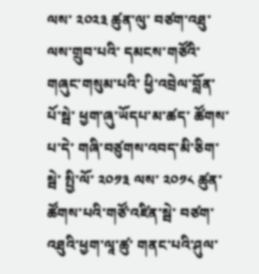ལས་ ༢༠༢༣ ཚུན་ལུ་ བཙག་འཐུ་ལས་གྲུབ་པའི་ དམངས་གཙོའི་གཞུང་གསུམ་པའི་ ཕྱི་འབྲེལ་བློན་པོ་སྦེ་ ཕྱག་ཞུ་ཡོདཔ་མ་ཚད་ ཚོགས་པ་དེ་ གཞི་བཙུགས་འབད་མི་ཅིག་སྦེ་ སྤྱི་ལོ་ ༢༠༡༣ ལས་ ༢༠༡༨ ཚུན་ ཚོགས་པའི་གཙོ་འཛིན་སྦེ་ བཙག་འཐུའི་ཕྱག་ལཱ་ཚུ་ གནང་པའི་ཤུལ་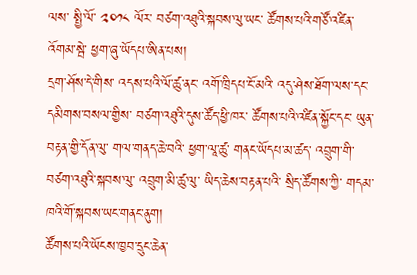ལས་ སྤྱི་ལོ་ ༢༠༡༨ ལོར་ བཙག་འཐུའི་སྐབས་ལུ་ཡང་ ཚོགས་པའི་གཙོ་འཛིན་འོགམ་སྦེ་ ཕྱག་ཞུ་ཡོདཔ་ཨིན་པས།
དྲག་ཤོས་དེ་གིས་ འདས་པའི་ལོ་ཚུ་ནང་ འགོ་ཁྲིདཔ་ངོ་མའི་ འདུ་ཤེས་ཐོག་ལས་དང་ དམིགས་བསལ་གྱིས་ བཙག་འཐུའི་དུས་ཚོད་ཕྱི་ཁར་ ཚོགས་པའི་འཛིན་སྐྱོང་དང་ ཡུན་བརྟན་གྱི་དོན་ལུ་ གལ་གནད་ཆེ་བའི་ ཕྱག་ལཱ་ཚུ་ གནང་ཡོདཔ་མ་ཚད་ འབྲུག་གི་བཙག་འཐུའི་སྐབས་ལུ་ འབྲུག་མི་ཚུ་ལུ་ ཡིད་ཆེས་བརྟན་པའི་ སྲིད་ཚོགས་ཀྱི་ གདམ་ཁའི་གོ་སྐབས་ཡང་གནང་ནུག།
ཚོགས་པའི་ཡོངས་ཁྱབ་དྲུང་ཆེན་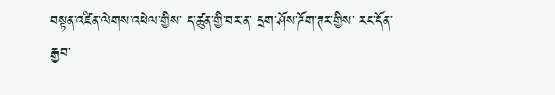བསྟན་འཛིན་ལེགས་འཕེལ་གྱིས་ ད་ཚུན་གྱི་བར་ན་ དྲག་ཤོས་ཌོག་ཊར་གྱིས་ རང་དོན་རྒྱབ་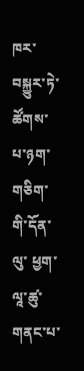ཁར་བསྐྱུར་ཏེ་ ཚོགས་པ་ཉག་གཅིག་གི་དོན་ལུ་ ཕྱག་ལཱ་ཚུ་ གནང་པ་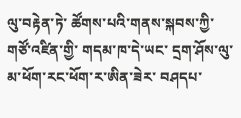ལུ་བརྟེན་ཏེ་ ཚོགས་པའི་གནས་སྐབས་ཀྱི་ གཙོ་འཛིན་གྱི་ གདམ་ཁ་དེ་ཡང་ དྲག་ཤོས་ལུ་ མ་ཕོག་རང་ཕོག་ར་ཨིན་ཟེར་ བཤདཔ་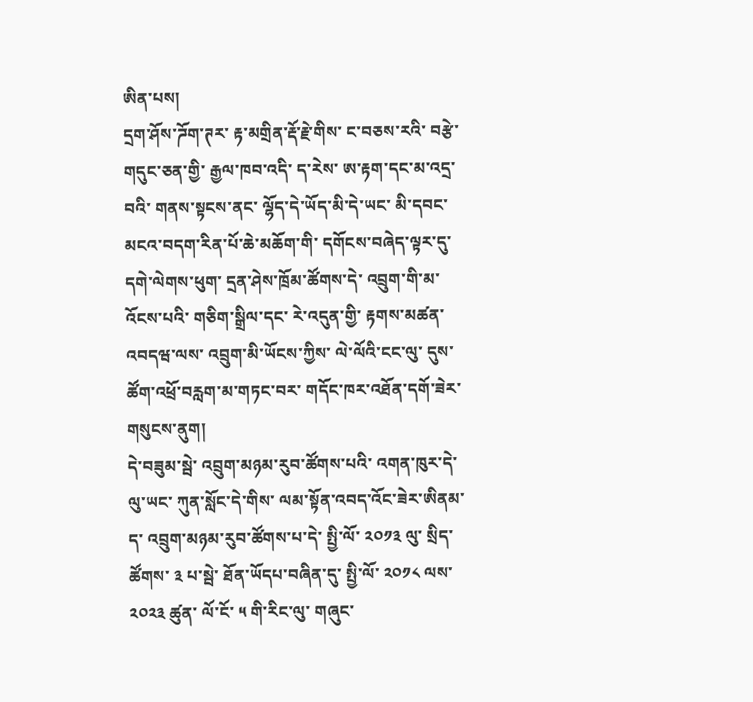ཨིན་པས།
དྲག་ཤོས་ཌོག་ཊར་ རྟ་མགྲིན་རྡོ་རྗེ་གིས་ ང་བཅས་རའི་ བརྩེ་གདུང་ཅན་གྱི་ རྒྱལ་ཁབ་འདི་ ད་རེས་ ཨ་རྟག་དང་མ་འདྲ་བའི་ གནས་སྟངས་ནང་ ལྷོད་དེ་ཡོད་མི་དེ་ཡང་ མི་དབང་མངའ་བདག་རིན་པོ་ཆེ་མཆོག་གི་ དགོངས་བཞེད་ལྟར་དུ་ དགེ་ལེགས་ཕུག་ དྲན་ཤེས་ཁྲོམ་ཚོགས་དེ་ འབྲུག་གི་མ་འོངས་པའི་ གཅིག་སྒྲིལ་དང་ རེ་འདུན་གྱི་ རྟགས་མཚན་འབདཝ་ལས་ འབྲུག་མི་ཡོངས་ཀྱིས་ ལེ་ལོའི་ངང་ལུ་ དུས་ཚོག་འཕྲོ་བརླག་མ་གཏང་བར་ གདོང་ཁར་འཐོན་དགོ་ཟེར་གསུངས་ནུག།
དེ་བཟུམ་སྦེ་ འབྲུག་མཉམ་རུབ་ཚོགས་པའི་ འགན་ཁུར་དེ་ལུ་ཡང་ ཀུན་སློང་དེ་གིས་ ལམ་སྟོན་འབད་འོང་ཟེར་ཨིནམ་ད་ འབྲུག་མཉམ་རུབ་ཚོགས་པ་དེ་ སྤྱི་ལོ་ ༢༠༡༣ ལུ་ སྲིད་ཚོགས་ ༣ པ་སྦེ་ ཐོན་ཡོདཔ་བཞིན་དུ་ སྤྱི་ལོ་ ༢༠༡༨ ལས་ ༢༠༢༣ ཚུན་ ལོ་ངོ་ ༥ གི་རིང་ལུ་ གཞུང་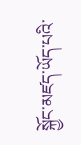སྐྱོང་མཛད་ཡོད་པའི་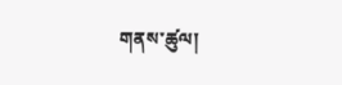གནས་ཚུལ།